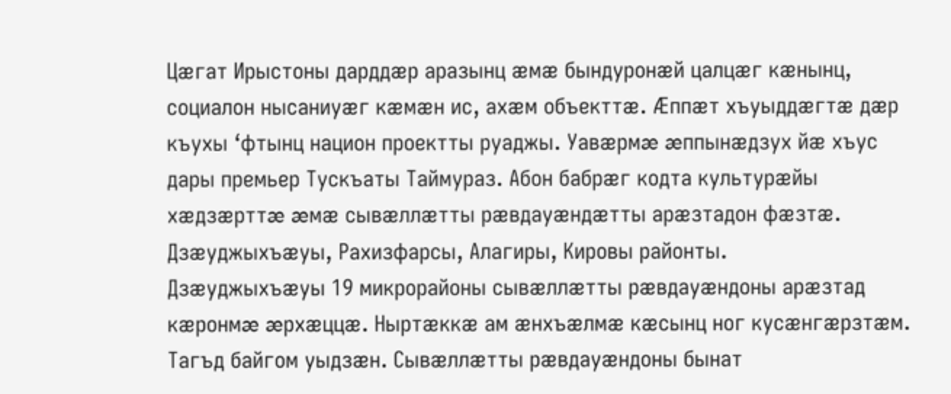Цæгат Ирыстоны дарддæр аразынц æмæ бындуронæй цалцæг кæнынц, социалон нысаниуæг кæмæн ис, ахæм объекттæ. Æппæт хъуыддæгтæ дæр къухы ‘фтынц национ проектты руаджы. Уавæрмæ æппынæдзух йæ хъус дары премьер Тускъаты Таймураз. Абон бабрæг кодта культурæйы хæдзæрттæ æмæ сывæллæтты рæвдауæндæтты арæзтадон фæзтæ. Дзæуджыхъæуы, Рахизфарсы, Алагиры, Кировы районты.
Дзæуджыхъæуы 19 микрорайоны сывæллæтты рæвдауæндоны арæзтад кæронмæ æрхæццæ. Ныртæккæ ам æнхъæлмæ кæсынц ног кусæнгæрзтæм. Тагъд байгом уыдзæн. Сывæллæтты рæвдауæндоны бынат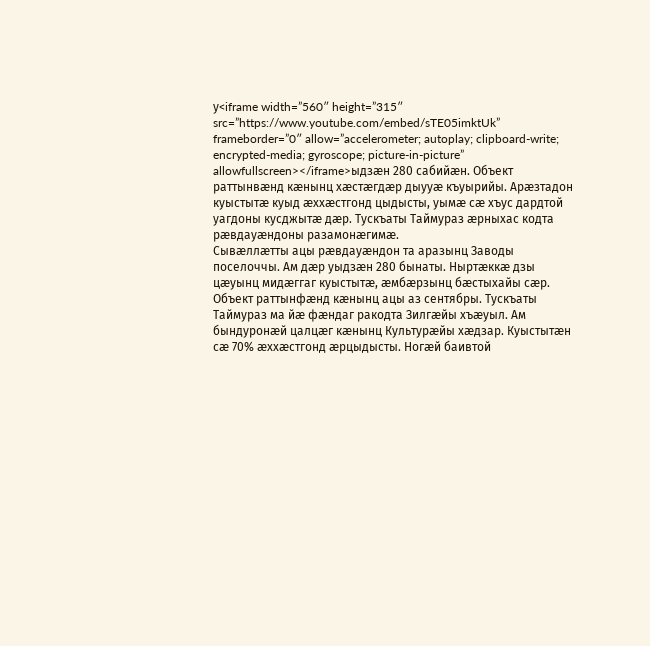у<iframe width=”560″ height=”315″ src=”https://www.youtube.com/embed/sTE05imktUk” frameborder=”0″ allow=”accelerometer; autoplay; clipboard-write; encrypted-media; gyroscope; picture-in-picture” allowfullscreen></iframe>ыдзæн 280 сабийæн. Объект раттынвæнд кæнынц хæстæгдæр дыууæ къуырийы. Арæзтадон куыстытæ куыд æххæстгонд цыдысты, уымæ сæ хъус дардтой уагдоны кусджытæ дæр. Тускъаты Таймураз æрныхас кодта рæвдауæндоны разамонæгимæ.
Сывæллæтты ацы рæвдауæндон та аразынц Заводы поселоччы. Ам дæр уыдзæн 280 бынаты. Ныртæккæ дзы цæуынц мидæггаг куыстытæ, æмбæрзынц бæстыхайы сæр. Объект раттынфæнд кæнынц ацы аз сентябры. Тускъаты Таймураз ма йæ фæндаг ракодта Зилгæйы хъæуыл. Ам бындуронæй цалцæг кæнынц Культурæйы хæдзар. Куыстытæн сæ 70% æххæстгонд æрцыдысты. Ногæй баивтой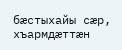бæстыхайы сæр, хъармдæттæн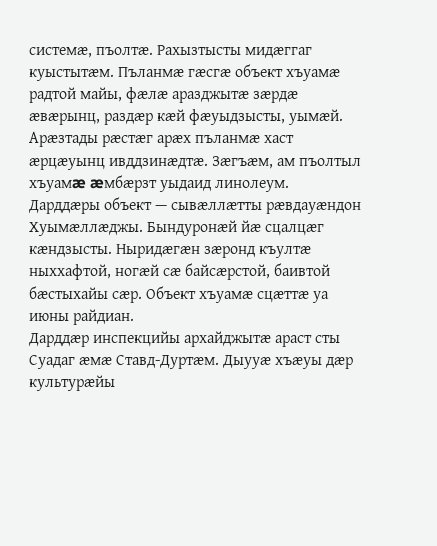системæ, пъолтæ. Рахызтысты мидæггаг куыстытæм. Пъланмæ гæсгæ объект хъуамæ радтой майы, фæлæ аразджытæ зæрдæ æвæрынц, раздæр кæй фæуыдзысты, уымæй. Арæзтады рæстæг арæх пъланмæ хаст æрцæуынц ивддзинæдтæ. Зæгъæм, ам пъолтыл хъуамæ æмбæрзт уыдаид линолеум.
Дарддæры объект — сывæллæтты рæвдауæндон Хуымæллæджы. Бындуронæй йæ сцалцæг кæндзысты. Ныридæгæн зæронд къултæ ныххафтой, ногæй сæ байсæрстой, баивтой бæстыхайы сæр. Объект хъуамæ сцæттæ уа июны райдиан.
Дарддæр инспекцийы архайджытæ араст сты Суадаг æмæ Ставд-Дуртæм. Дыууæ хъæуы дæр культурæйы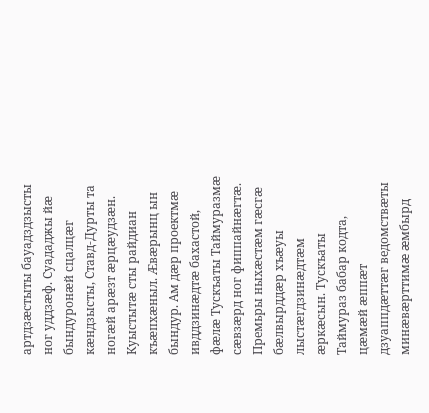артдзæстыты бауадздзысты ног уддзæф. Суададжы йæ бындуронæй сцалцæг кæндзысты, Ставд-Дурты та ногæй арæзт æрцæудзæн. Куыстытæ сты райдиан къæпхæныл. Æвæрынц ын бындур. Ам дæр проектмæ ивддзинæдтæ бахастой, фæлæ Тускъаты Таймуразмæ сæвзæрд ног фиппайнæгтæ. Премьры ныхæстæм гæсгæ бæлвырддæр хъæуы лыстæгдзинæдтæм æркæсын. Тускъаты Таймураз бабар кодта, цæмæй æппæт дзуаппдæттæг ведомствæты минæвæрттимæ æмбырд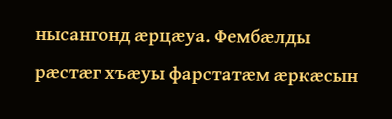нысангонд æрцæуа. Фембæлды рæстæг хъæуы фарстатæм æркæсын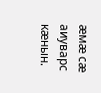æмæ сæ аиуварс кæнын.